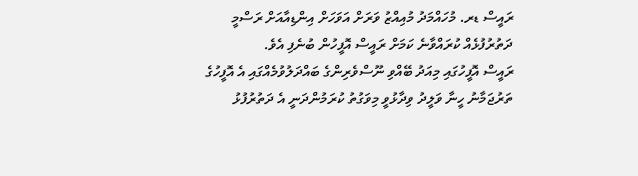ރައީސް ޑރ. މުހައްމަދު މުއިއްޒު ވަރަށް އަވަހަށް އިންޑިއާއަށް ރަސްމީ ދަތުރުފުޅެއް ކުރައްވާނެ ކަމަށް ރައީސް އޮފީހުން ބުނެފި އެވެ.
ރައީސް އޮފީހުގައި މިއަދު ބޭއްވި ނޫސްވެރިންގެ ބައްދަލުވުމެއްގައި އެ އޮފީހުގެ ތަރުޖަމާނު ހީނާ ވަލީދު ވިދާޅުވީ މިވަގުތު ކުރަމުންދަނީ އެ ދަތުރުފުޅު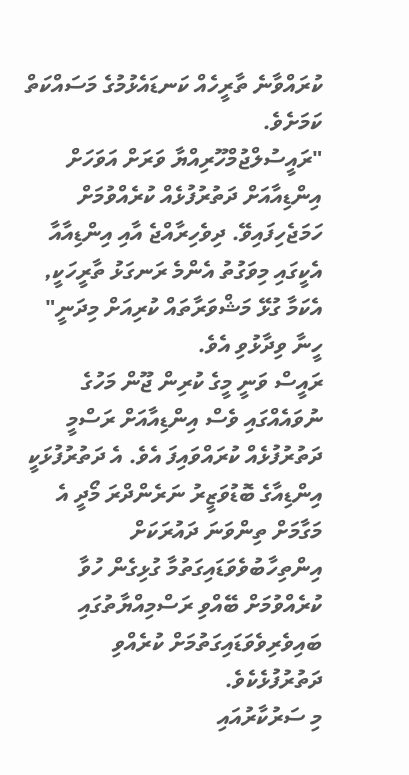ކުރައްވާނެ ތާރީހެއް ކަނޑައެޅުމުގެ މަސައްކަތް ކަމަށެވެ.
"ރައީސުލްޖުމްހޫރިއްޔާ ވަރަށް އަވަހަށް އިންޑިއާއަށް ދަތުރުފުޅެއް ކުރެއްވުމަށް ހަމަޖެހިފައިވޭ. ދިވެހިރާއްޖެ އާއި އިންޑިއާއާ އެކީގައި މިވަގުތު އެންމެ ރަނގަޅު ތާރީހަކީ, އެކަމާ ގުޅޭ މަޝްވަރާތައް ކުރިއަށް މިދަނީ" ހީނާ ވިދާޅުވި އެވެ.
ރައީސް ވަނީ މީގެ ކުރިން ޖޫން މަހުގެ ނުވައެއްގައި ވެސް އިންޑިއާއަށް ރަސްމީ ދަތުރުފުޅެއް ކުރައްވައިފަ އެވެ. އެ ދަތުރުފުޅަކީ އިންޑިއާގެ ބޮޑުވަޒީރު ނަރެންދްރަ މޯދީ އެ މަގާމަށް ތިންވަނަ ދައުރަކަށް އިންތިހާބުވެވަޑައިގަތުމާ ގުޅިގެން ހުވާ ކުރެއްވުމަށް ބޭއްވި ރަސްމިއްޔާތުގައި ބައިވެރިވެވަޑައިގަތުމަށް ކުރެއްވި ދަތުރުފުޅެކެވެ.
މި ސަރުކާރުއައި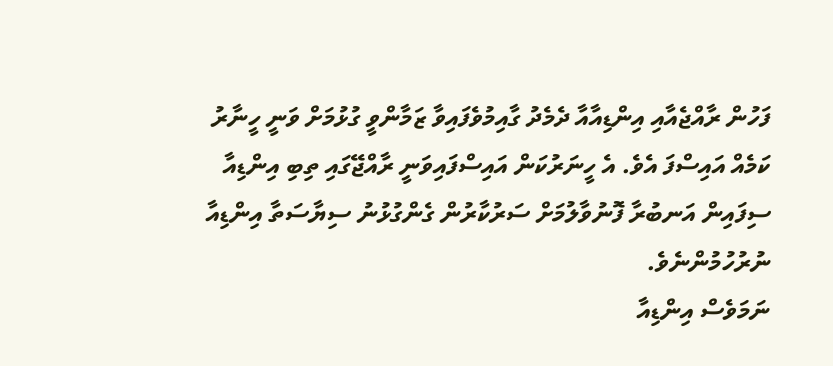ފަހުން ރާއްޖެއާއި އިންޑިއާއާ ދެމެދު ގާއިމުވެފައިވާ ޒަމާންވީ ގުޅުމަށް ވަނީ ހީނާރު ކަމެއް އައިސްފަ އެވެ. އެ ހީނަރުކަން އައިސްފައިވަނީ ރާއްޖޭގައި ތިބި އިންޑިއާ ސިފައިން އަނބުރާ ފޮނުވާލުމަށް ސަރުކާރުން ގެންގުޅުނު ސިޔާސަތާ އިންޑިއާ ނުރުހުމުންނެވެ.
ނަމަވެސް އިންޑިއާ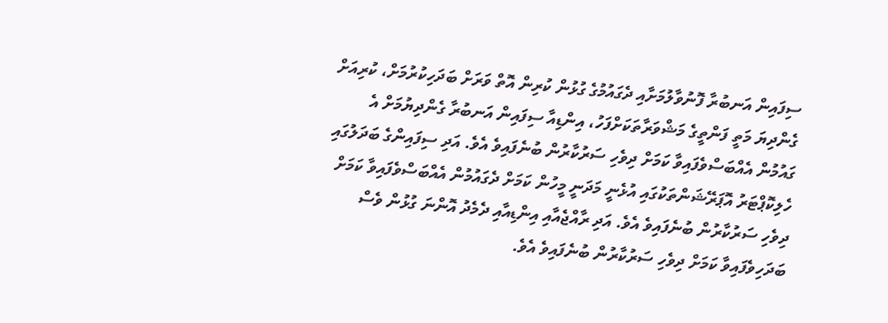ސިފައިން އަނބުރާ ފޮނުވާލުމަށާއި ދެގައުމުގެ ގުޅުން ކުރިން އޮތް ވަރަށް ބަދަހިކުރުމަށް، ކުރިއަށް ގެންދިޔަ މަތީ ފަންތީގެ މަޝްވަރާތަކަށްފަހު، އިންޑިއާ ސިފައިން އަނބުރާ ގެންދިޔުމަށް އެ ގައުމުން އެއްބަސްވެފައިވާ ކަމަށް ދިވެހި ސަރުކާރުން ބުނެފައިވެ އެވެ. އަދި ސިފައިންގެ ބަދަލުގައި ހެލިކޮޕްޓަރު އޮޕަރޭޝަންތަކުގައި އުޅެނީ މަދަނީ މީހުން ކަމަށް ދެގައުމުން އެއްބަސްވެފައިވާ ކަމަށް ދިވެހި ސަރުކާރުން ބުނެފައިވެ އެވެ. އަދި ރާއްޖެއާއި އިންޑިއާއި ދެމެދު އޮންނަ ގުޅުން ވެސް ބަދަހިވެފައިވާ ކަމަށް ދިވެހި ސަރުކާރުން ބުނެފައިވެ އެވެ.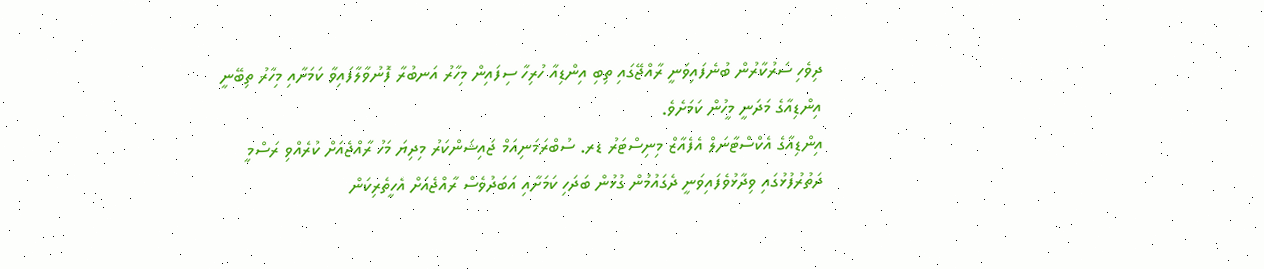ދިވެހި ސަރުކާރުން ބުނެފައިވަނީ ރާއްޖޭގައި ތިބި އިންޑިއާ ހުރިހާ ސިފައިން މިހާރު އަނބުރާ ފޮނުވާލާފައިވާ ކަމަށާއި މިހާރު ތިބޭނީ އިންޑިއާގެ މަދަނީ މީހުން ކަމަށެވެ.
އިންޑިއާގެ އެކްސްޓާނަލް އެފެއާޒް މިނިސްޓަރު ޑރ. ސުބްރަމަނިއަމް ޖައިޝަންކަރު މިދިޔަ މަހު ރާއްޖެއަށް ކުރެއްވި ރަސްމީ ދަތުރުފުޅުގައި ވިދާޅުވެފައިވަނީ ދެގައުމުން ގުޅުން ބަދަހި ކަމަށާއި އަބަދުވެސް ރާއްޖެއަށް އެހީތެރިކަން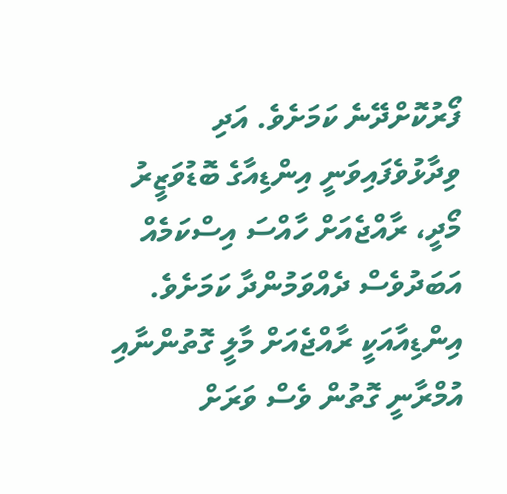ފޯރުކޮށްދޭނެ ކަމަށެވެ. އަދި ވިދާޅުވެފައިވަނީ އިންޑިއާގެ ބޮޑުވަޒީރު މޯދީ، ރާއްޖެއަށް ހާއްސަ އިސްކަމެއް އަބަދުވެސް ދެއްވަމުންދާ ކަމަށެވެ.
އިންޑިއާއަކީ ރާއްޖެއަށް މާލީ ގޮތުންނާއި އުމްރާނީ ގޮތުން ވެސް ވަރަށް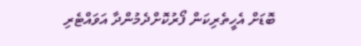ބޮޑަށް އެހީތެރިކަން ފޯރުކޮށްދެމުންދާ އަވައްޓެރި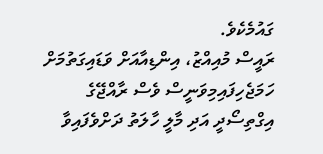ގައުމެކެވެ.
ރައީސް މުއިއްޒު، އިންޑިއާއަށް ވަޑައިގަތުމަށް ހަމަޖެހިފައިމިވަނީސް ވެސް ރާއްޖޭގެ އިގްތިސޯދީ އަދި މާލީ ހާލަތު ދަށްވެފައިވާ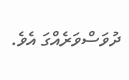ދުވަސްވަރެއްގަ އެވެ.